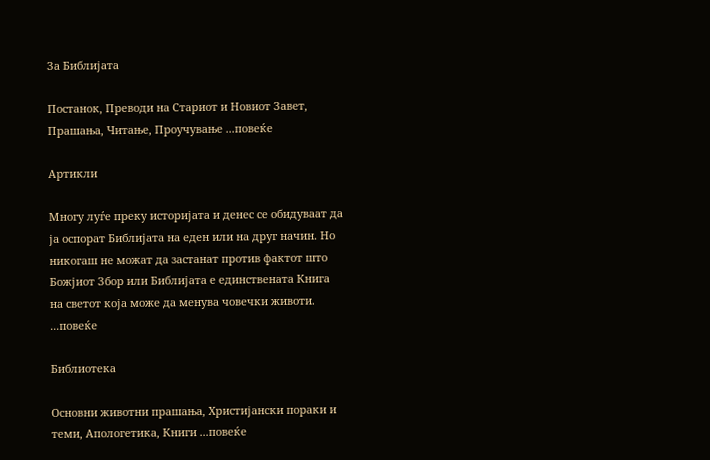За Библијата

Постанок, Преводи на Стариот и Новиот Завет, Прашања, Читање, Проучување ...повеќе

Артикли

Многу луѓе преку историјата и денес се обидуваат да ја оспорат Библијата на еден или на друг начин. Но никогаш не можат да застанат против фактот што Божјиот Збор или Библијата е единствената Книга на светот која може да менува човечки животи. ...повеќе

Библиотека

Основни животни прашања, Христијански пораки и теми, Апологетика, Книги ...повеќе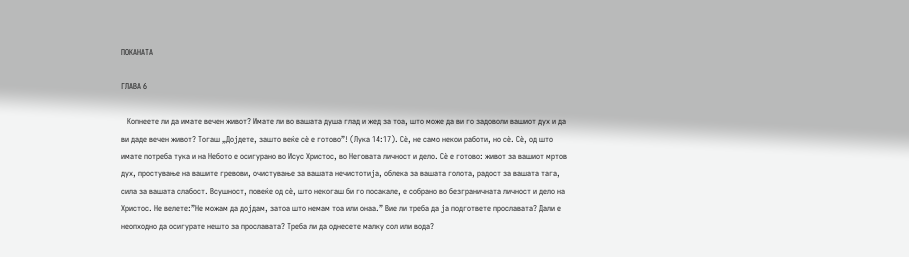ПОКАНАТА

ГЛАВА 6

   Копнеете ли да имате вечен живот? Имате ли во вашата душа глад и жед за тоа, што може да ви го задоволи вашиот дух и да ви даде вечен живот? Тогаш „Дојдете, зашто веќе сè е готово”! (Лука 14:17). Сè, не само некои работи, но сè. Сè, од што имате потреба тука и на Небото е осигурано во Исус Христос, во Неговата личност и дело. Сè е готово: живот за вашиот мртов дух, простување на вашите гревови, очистување за вашата нечистотија, облека за вашата голота, радост за вашата тага, сила за вашата слабост. Всушност, повеќе од сè, што некогаш би го посакале, е собрано во безграничната личност и дело на Христос. Не велете:”Не можам да дојдам, затоа што немам тоа или онаа.” Вие ли треба да ја подгответе прославата? Дали е неопходно да осигурате нешто за прославата? Треба ли да однесете малку сол или вода?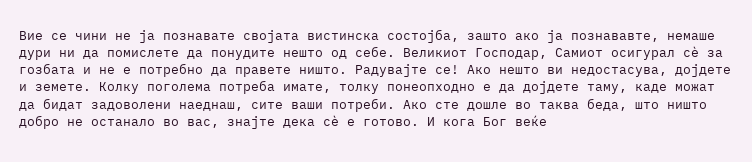Вие се чини не ја познавате својата вистинска состојба, зашто ако ја познававте, немаше дури ни да помислете да понудите нешто од себе. Великиот Господар, Самиот осигурал сè за гозбата и не е потребно да правете ништо. Радувајте се! Ако нешто ви недостасува, дојдете и земете. Колку поголема потреба имате, толку понеопходно е да дојдете таму, каде можат да бидат задоволени наеднаш, сите ваши потреби. Ако сте дошле во таква беда, што ништо добро не останало во вас, знајте дека сè е готово. И кога Бог веќе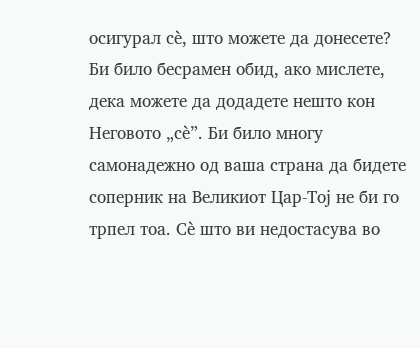осигурал сè, што можете да донесете? Би било бесрамен обид, ако мислете, дека можете да додадете нешто кон Неговото „сè”. Би било многу самонадежно од ваша страна да бидете соперник на Великиот Цар-Тој не би го трпел тоа. Сè што ви недостасува во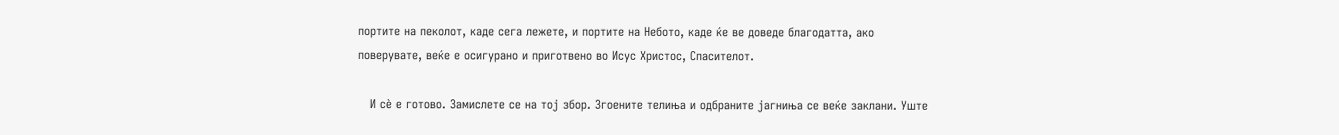портите на пеколот, каде сега лежете, и портите на Небото, каде ќе ве доведе благодатта, ако поверувате, веќе е осигурано и приготвено во Исус Христос, Спасителот.

   И сè е готово. Замислете се на тој збор. Згоените телиња и одбраните јагниња се веќе заклани. Уште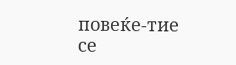повеќе-тие се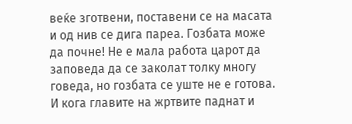веќе зготвени, поставени се на масата и од нив се дига пареа. Гозбата може да почне! Не е мала работа царот да заповеда да се заколат толку многу говеда, но гозбата се уште не е готова. И кога главите на жртвите паднат и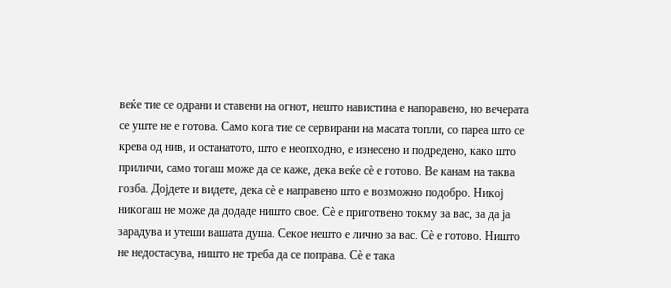веќе тие се одрани и ставени на огнот, нешто навистина е напоравено, но вечерата се уште не е готова. Само кога тие се сервирани на масата топли, со пареа што се крева од нив, и останатото, што е неопходно, е изнесено и подредено, како што приличи, само тогаш може да се каже, дека веќе сè е готово. Ве канам на таква гозба. Дојдете и видете, дека сè е направено што е возможно подобро. Никој никогаш не може да додаде ништо свое. Сè е приготвено токму за вас, за да ја зарадува и утеши вашата душа. Секое нешто е лично за вас. Сè е готово. Ништо не недостасува, ништо не треба да се поправа. Сè е така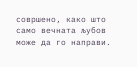совршено, како што само вечната љубов може да го направи.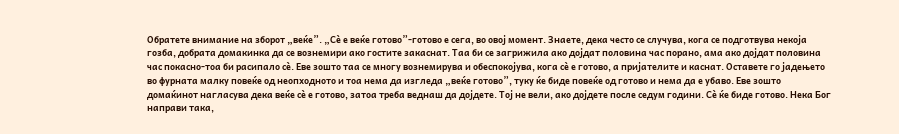Обратете внимание на зборот „веќе”. „Сè е веќе готово”-готово е сега, во овој момент. Знаете, дека често се случува, кога се подготвува некоја гозба, добрата домакинка да се вознемири ако гостите закаснат. Таа би се загрижила ако дојдат половина час порано, ама ако дојдат половина час покасно-тоа би расипало сè. Еве зошто таа се многу вознемирува и обеспокојува, кога сè е готово, а пријателите и каснат. Оставете го јадењето во фурната малку повеќе од неопходното и тоа нема да изгледа „веќе готово”, туку ќе биде повеќе од готово и нема да е убаво. Еве зошто домаќинот нагласува дека веќе сè е готово, затоа треба веднаш да дојдете. Тој не вели, ако дојдете после седум години. Сè ќе биде готово. Нека Бог направи така,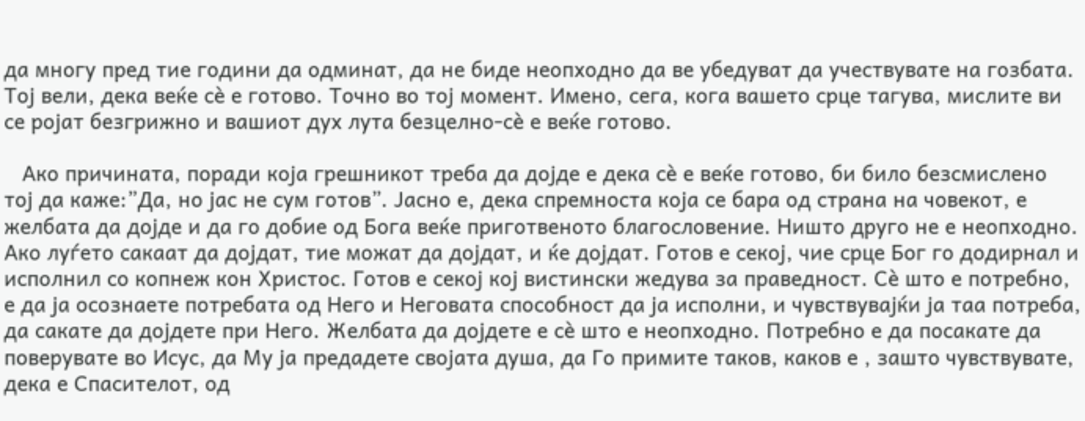да многу пред тие години да одминат, да не биде неопходно да ве убедуват да учествувате на гозбата. Тој вели, дека веќе сè е готово. Точно во тој момент. Имено, сега, кога вашето срце тагува, мислите ви се ројат безгрижно и вашиот дух лута безцелно-сè е веќе готово.

   Ако причината, поради која грешникот треба да дојде е дека сè е веќе готово, би било безсмислено тој да каже:”Да, но јас не сум готов”. Јасно е, дека спремноста која се бара од страна на човекот, е желбата да дојде и да го добие од Бога веќе приготвеното благословение. Ништо друго не е неопходно. Ако луѓето сакаат да дојдат, тие можат да дојдат, и ќе дојдат. Готов е секој, чие срце Бог го додирнал и исполнил со копнеж кон Христос. Готов е секој кој вистински жедува за праведност. Сè што е потребно, е да ја осознаете потребата од Него и Неговата способност да ја исполни, и чувствувајќи ја таа потреба, да сакате да дојдете при Него. Желбата да дојдете е сè што е неопходно. Потребно е да посакате да поверувате во Исус, да Му ја предадете својата душа, да Го примите таков, каков е , зашто чувствувате, дека е Спасителот, од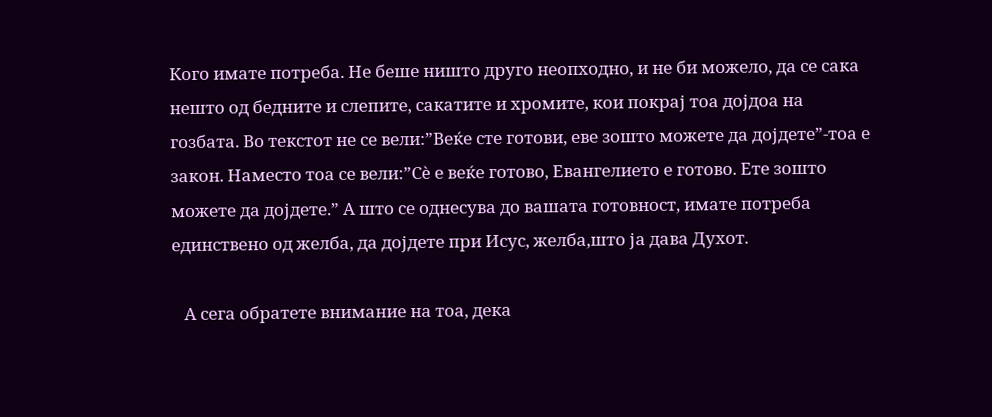Кого имате потреба. Не беше ништо друго неопходно, и не би можело, да се сака нешто од бедните и слепите, сакатите и хромите, кои покрај тоа дојдоа на гозбата. Во текстот не се вели:”Веќе сте готови, еве зошто можете да дојдете”-тоа е закон. Наместо тоа се вели:”Сè е веќе готово, Евангелието е готово. Ете зошто можете да дојдете.” А што се однесува до вашата готовност, имате потреба единствено од желба, да дојдете при Исус, желба,што ја дава Духот.

   А сега обратете внимание на тоа, дека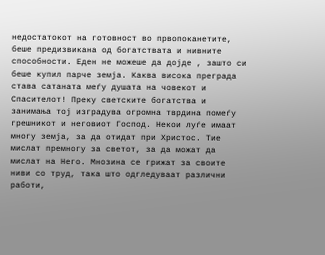недостатокот на готовност во првопоканетите, беше предизвикана од богатствата и нивните способности. Еден не можеше да дојде , зашто си беше купил парче земја. Каква висока преграда става сатаната меѓу душата на човекот и Спасителот! Преку светските богатства и занимања тој изградува огромна тврдина помеѓу грешникот и неговиот Господ. Некои луѓе имаат многу земја, за да отидат при Христос. Тие мислат премногу за светот, за да можат да мислат на Него. Мнозина се грижат за своите ниви со труд, така што одгледуваат различни работи,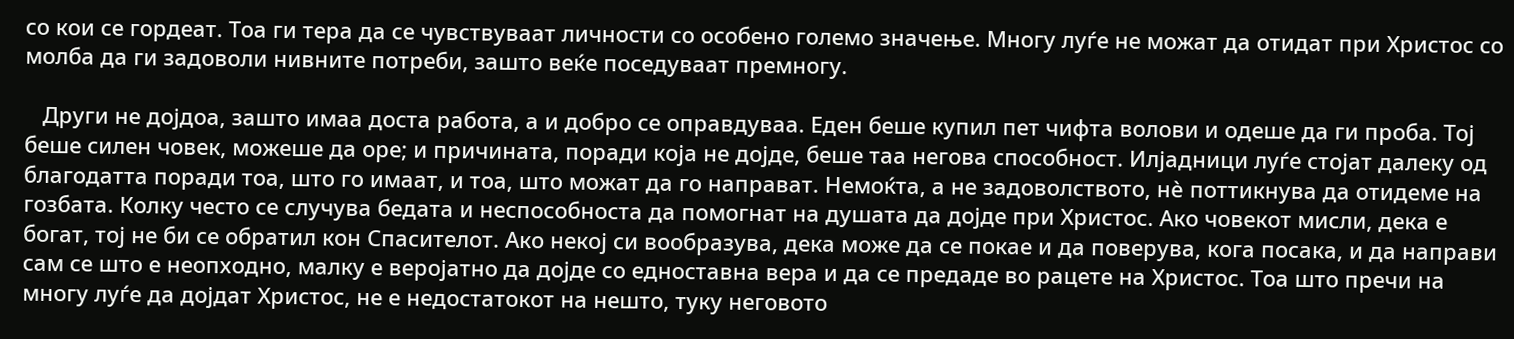со кои се гордеат. Тоа ги тера да се чувствуваат личности со особено големо значење. Многу луѓе не можат да отидат при Христос со молба да ги задоволи нивните потреби, зашто веќе поседуваат премногу.

   Други не дојдоа, зашто имаа доста работа, а и добро се оправдуваа. Еден беше купил пет чифта волови и одеше да ги проба. Тој беше силен човек, можеше да оре; и причината, поради која не дојде, беше таа негова способност. Илјадници луѓе стојат далеку од благодатта поради тоа, што го имаат, и тоа, што можат да го направат. Немоќта, а не задоволството, нè поттикнува да отидеме на гозбата. Колку често се случува бедата и неспособноста да помогнат на душата да дојде при Христос. Ако човекот мисли, дека е богат, тој не би се обратил кон Спасителот. Ако некој си вообразува, дека може да се покае и да поверува, кога посака, и да направи сам се што е неопходно, малку е веројатно да дојде со едноставна вера и да се предаде во рацете на Христос. Тоа што пречи на многу луѓе да дојдат Христос, не е недостатокот на нешто, туку неговото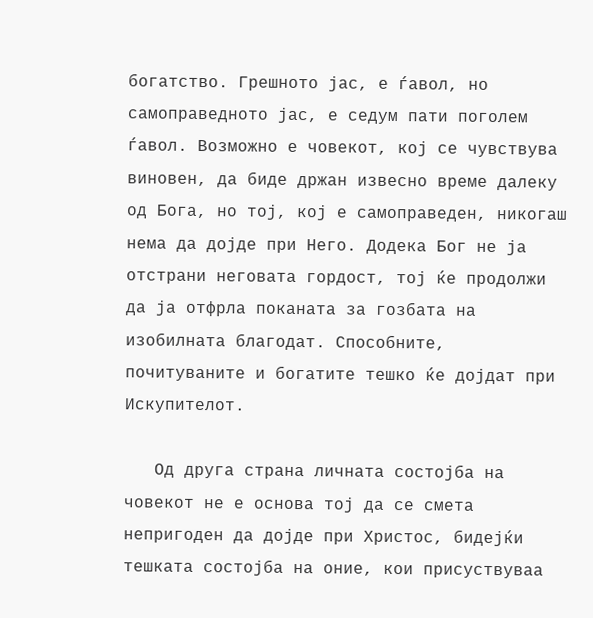богатство. Грешното јас, е ѓавол, но самоправедното јас, е седум пати поголем ѓавол. Возможно е човекот, кој се чувствува виновен, да биде држан извесно време далеку од Бога, но тој, кој е самоправеден, никогаш нема да дојде при Него. Додека Бог не ја отстрани неговата гордост, тој ќе продолжи да ја отфрла поканата за гозбата на изобилната благодат. Способните, почитуваните и богатите тешко ќе дојдат при Искупителот.

   Од друга страна личната состојба на човекот не е основа тој да се смета непригоден да дојде при Христос, бидејќи тешката состојба на оние, кои присуствуваа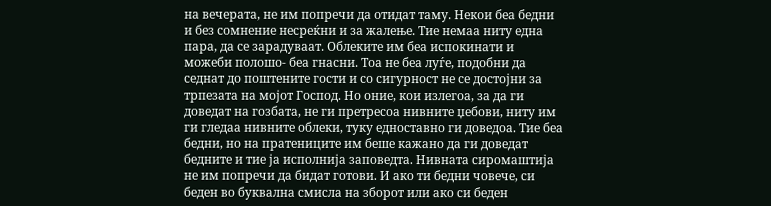на вечерата, не им попречи да отидат таму. Некои беа бедни и без сомнение несреќни и за жалење. Тие немаа ниту една пара, да се зарадуваат. Облеките им беа испокинати и можеби полошо- беа гнасни. Тоа не беа луѓе, подобни да седнат до поштените гости и со сигурност не се достојни за трпезата на мојот Господ. Но оние, кои излегоа, за да ги доведат на гозбата, не ги претресоа нивните џебови, ниту им ги гледаа нивните облеки, туку едноставно ги доведоа. Тие беа бедни, но на пратениците им беше кажано да ги доведат бедните и тие ја исполнија заповедта. Нивната сиромаштија не им попречи да бидат готови. И ако ти бедни човече, си беден во буквална смисла на зборот или ако си беден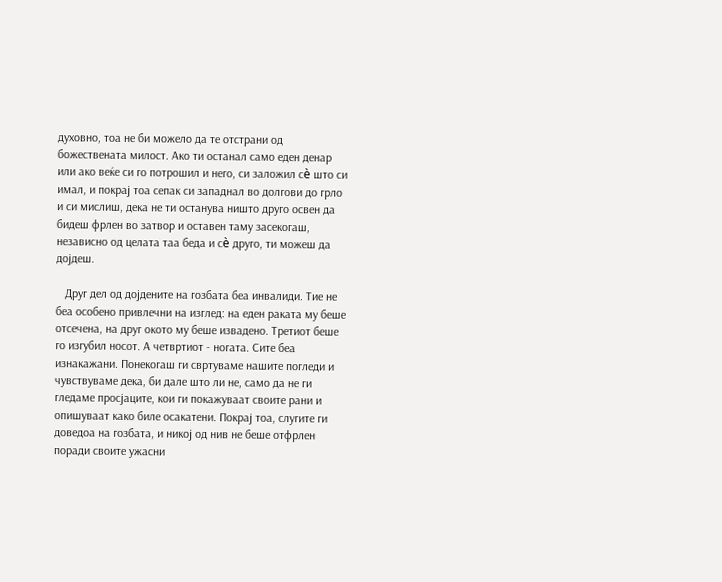духовно, тоа не би можело да те отстрани од божествената милост. Ако ти останал само еден денар или ако веќе си го потрошил и него, си заложил сè што си имал, и покрај тоа сепак си западнал во долгови до грло и си мислиш, дека не ти останува ништо друго освен да бидеш фрлен во затвор и оставен таму засекогаш, независно од целата таа беда и сè друго, ти можеш да дојдеш.

   Друг дел од дојдените на гозбата беа инвалиди. Тие не беа особено привлечни на изглед: на еден раката му беше отсечена, на друг окото му беше извадено. Третиот беше го изгубил носот. А четвртиот - ногата. Сите беа изнакажани. Понекогаш ги свртуваме нашите погледи и чувствуваме дека, би дале што ли не, само да не ги гледаме просјаците, кои ги покажуваат своите рани и опишуваат како биле осакатени. Покрај тоа, слугите ги доведоа на гозбата, и никој од нив не беше отфрлен поради своите ужасни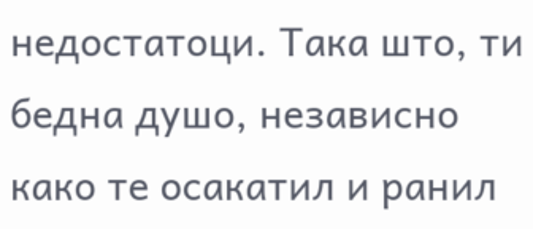недостатоци. Така што, ти бедна душо, независно како те осакатил и ранил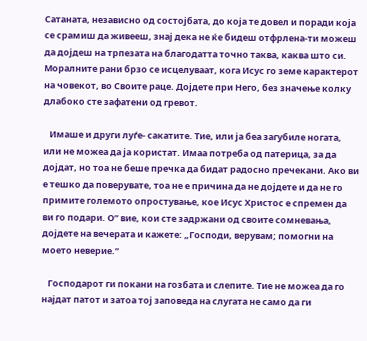Сатаната, независно од состојбата, до која те довел и поради која се срамиш да живееш, знај дека не ќе бидеш отфрлена-ти можеш да дојдеш на трпезата на благодатта точно таква, каква што си. Моралните рани брзо се исцелуваат, кога Исус го земе карактерот на човекот, во Своите раце. Дојдете при Него, без значење колку длабоко сте зафатени од гревот.

   Имаше и други луѓе- сакатите. Тие, или ја беа загубиле ногата, или не можеа да ја користат. Имаа потреба од патерица, за да дојдат, но тоа не беше пречка да бидат радосно пречекани. Ако ви е тешко да поверувате, тоа не е причина да не дојдете и да не го примите големото опростување, кое Исус Христос е спремен да ви го подари. О” вие, кои сте задржани од своите сомневања, дојдете на вечерата и кажете: „Господи, верувам; помогни на моето неверие.”

   Господарот ги покани на гозбата и слепите. Тие не можеа да го најдат патот и затоа тој заповеда на слугата не само да ги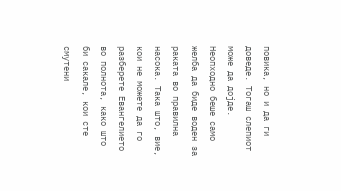повика, но и да ги доведе. Тогаш слепиот може да дојде. Неопходно беше само желба да биде воден за раката во правилна насока. Така што, вие, кои не можете да го разберете Евангелието во полнота, како што би сакале, кои сте смутени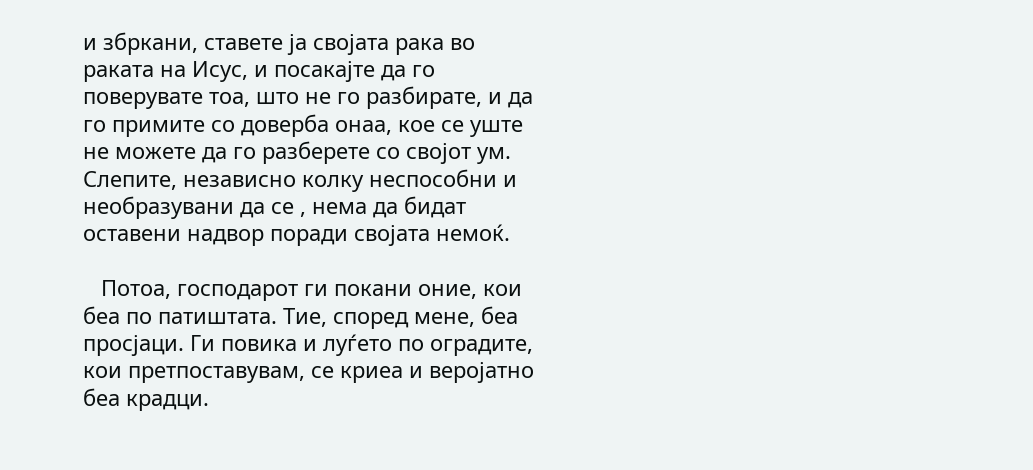и збркани, ставете ја својата рака во раката на Исус, и посакајте да го поверувате тоа, што не го разбирате, и да го примите со доверба онаа, кое се уште не можете да го разберете со својот ум. Слепите, независно колку неспособни и необразувани да се , нема да бидат оставени надвор поради својата немоќ.

   Потоа, господарот ги покани оние, кои беа по патиштата. Тие, според мене, беа просјаци. Ги повика и луѓето по оградите, кои претпоставувам, се криеа и веројатно беа крадци.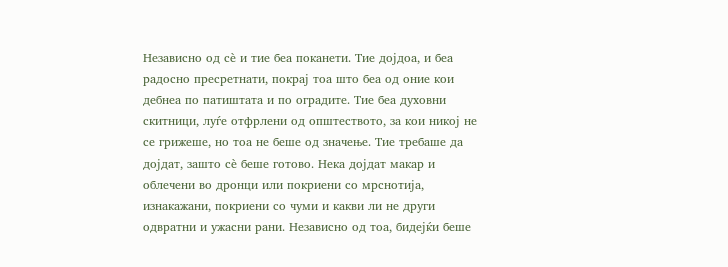Независно од сè и тие беа поканети. Тие дојдоа, и беа радосно пресретнати, покрај тоа што беа од оние кои дебнеа по патиштата и по оградите. Тие беа духовни скитници, луѓе отфрлени од општеството, за кои никој не се грижеше, но тоа не беше од значење. Тие требаше да дојдат, зашто сè беше готово. Нека дојдат макар и облечени во дронци или покриени со мрснотија, изнакажани, покриени со чуми и какви ли не други одвратни и ужасни рани. Независно од тоа, бидејќи беше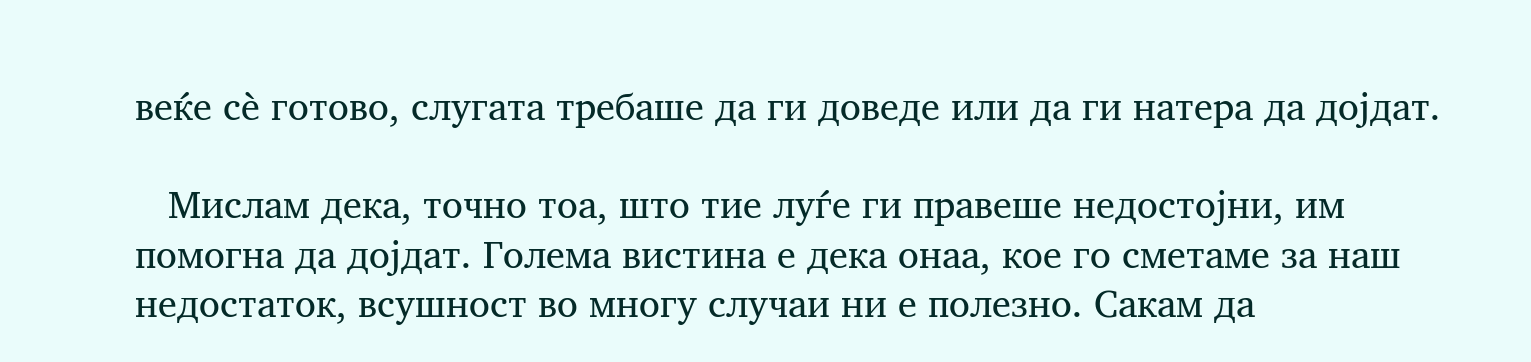веќе сè готово, слугата требаше да ги доведе или да ги натера да дојдат.

   Мислам дека, точно тоа, што тие луѓе ги правеше недостојни, им помогна да дојдат. Голема вистина е дека онаа, кое го сметаме за наш недостаток, всушност во многу случаи ни е полезно. Сакам да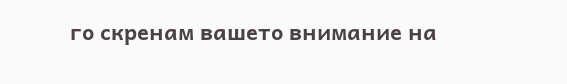го скренам вашето внимание на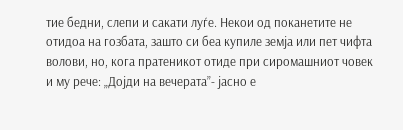тие бедни, слепи и сакати луѓе. Некои од поканетите не отидоа на гозбата, зашто си беа купиле земја или пет чифта волови, но, кога пратеникот отиде при сиромашниот човек и му рече: „Дојди на вечерата”- јасно е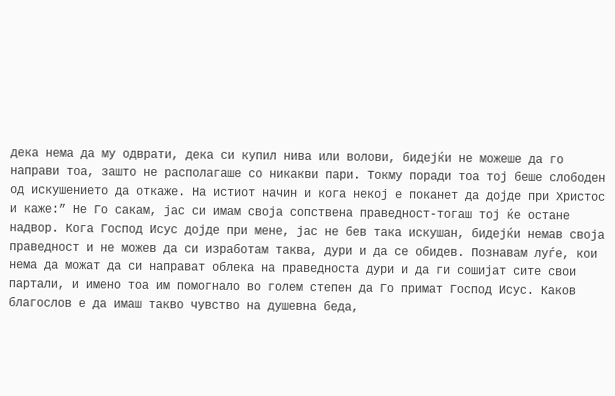дека нема да му одврати, дека си купил нива или волови, бидејќи не можеше да го направи тоа, зашто не располагаше со никакви пари. Токму поради тоа тој беше слободен од искушението да откаже. На истиот начин и кога некој е поканет да дојде при Христос и каже:” Не Го сакам, јас си имам своја сопствена праведност-тогаш тој ќе остане надвор. Кога Господ Исус дојде при мене, јас не бев така искушан, бидејќи немав своја праведност и не можев да си изработам таква, дури и да се обидев. Познавам луѓе, кои нема да можат да си направат облека на праведноста дури и да ги сошијат сите свои партали, и имено тоа им помогнало во голем степен да Го примат Господ Исус. Каков благослов е да имаш такво чувство на душевна беда,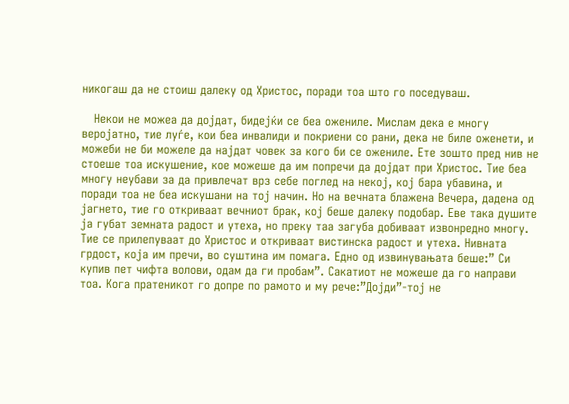никогаш да не стоиш далеку од Христос, поради тоа што го поседуваш.

   Некои не можеа да дојдат, бидејќи се беа ожениле. Мислам дека е многу веројатно, тие луѓе, кои беа инвалиди и покриени со рани, дека не биле оженети, и можеби не би можеле да најдат човек за кого би се ожениле. Ете зошто пред нив не стоеше тоа искушение, кое можеше да им попречи да дојдат при Христос. Тие беа многу неубави за да привлечат врз себе поглед на некој, кој бара убавина, и поради тоа не беа искушани на тој начин. Но на вечната блажена Вечера, дадена од јагнето, тие го откриваат вечниот брак, кој беше далеку подобар. Еве така душите ја губат земната радост и утеха, но преку таа загуба добиваат извонредно многу. Тие се прилепуваат до Христос и откриваат вистинска радост и утеха. Нивната грдост, која им пречи, во суштина им помага. Едно од извинувањата беше:” Си купив пет чифта волови, одам да ги пробам”. Сакатиот не можеше да го направи тоа. Кога пратеникот го допре по рамото и му рече:”Дојди”-тој не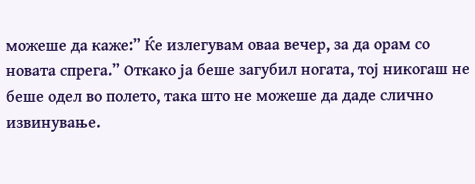можеше да каже:” Ќе излегувам оваа вечер, за да орам со новата спрега.” Откако ја беше загубил ногата, тој никогаш не беше одел во полето, така што не можеше да даде слично извинување.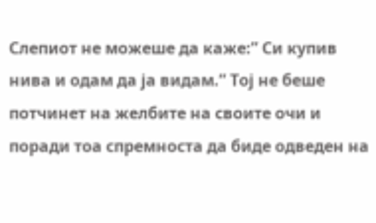Слепиот не можеше да каже:” Си купив нива и одам да ја видам.” Тој не беше потчинет на желбите на своите очи и поради тоа спремноста да биде одведен на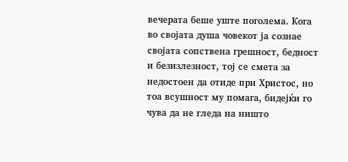вечерата беше уште поголема. Кога во својата душа човекот ја сознае својата сопствена грешност, бедност и безизлезност, тој се смета за недостоен да отиде при Христос, но тоа всушност му помага, бидејќи го чува да не гледа на ништо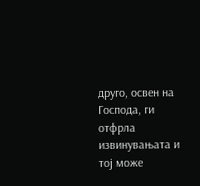друго, освен на Господа, ги отфрла извинувањата и тој може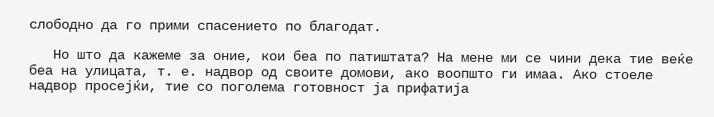слободно да го прими спасението по благодат.

   Но што да кажеме за оние, кои беа по патиштата? На мене ми се чини дека тие веќе беа на улицата, т. е. надвор од своите домови, ако воопшто ги имаа. Ако стоеле надвор просејќи, тие со поголема готовност ја прифатија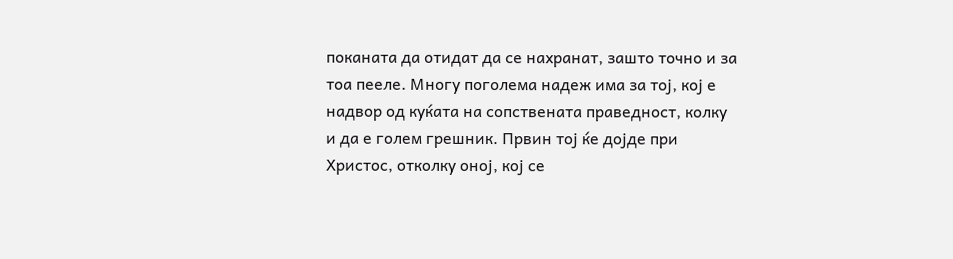поканата да отидат да се нахранат, зашто точно и за тоа пееле. Многу поголема надеж има за тој, кој е надвор од куќата на сопствената праведност, колку и да е голем грешник. Првин тој ќе дојде при Христос, отколку оној, кој се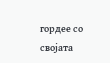гордее со својата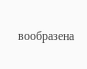вообразена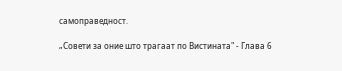самоправедност.

„Совети за оние што трагаат по Вистината" - Глава 6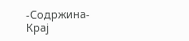-Содржина-
Крај